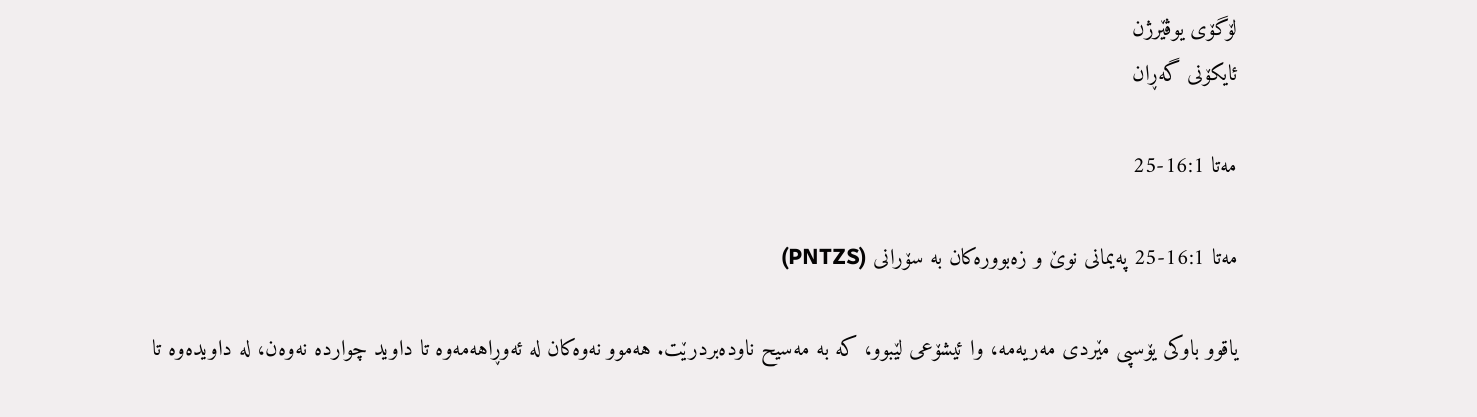لۆگۆی یوڤێرژن
ئایکۆنی گەڕان

مەتا 16:1-25

مەتا 16:1-25 پەیمانی نوێ و زەبوورەکان بە سۆرانی (PNTZS)

یاقوو باوكی یۆسپی مێردی مه‌ریه‌مه‌، وا ئیشۆعی لێبوو، كه‌ به‌ مه‌سیح ناوده‌بردرێت. هه‌موو نه‌وه‌كان له‌ ئه‌وڕاهه‌مه‌‌وه‌ تا داوید چوارده‌ نه‌وه‌ن، له‌ داویده‌وه‌ تا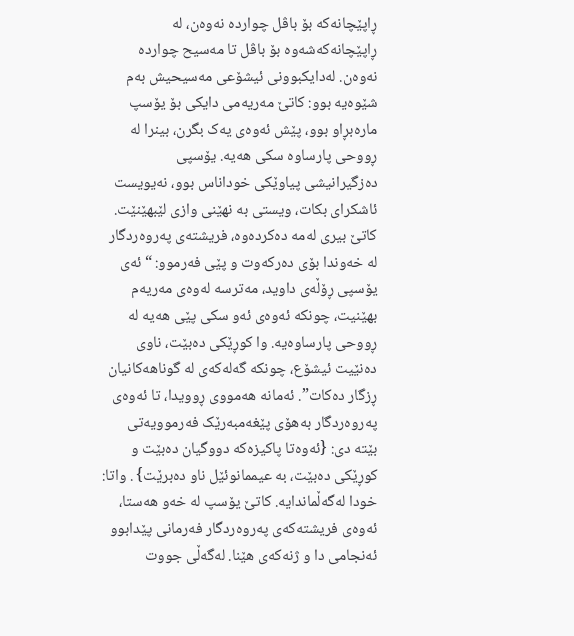ڕاپێچانه‌كه‌ بۆ باڤل چوارده‌ نه‌وه‌ن، له‌ ڕاپێچانه‌كه‌شه‌وه‌ بۆ باڤل تا مه‌سیح چوارده‌ نه‌وه‌ن. له‌دایكبوونی ئیشۆعی مه‌سیحیش به‌م شێوه‌یه‌ بوو: كاتێ مه‌ریه‌می دایكی بۆ یۆسپ ماره‌بڕاو بوو، پێش ئه‌وه‌ی یه‌ک بگرن، بینرا له‌ ڕووحی پارساوه‌ سكی هه‌یه‌. یۆسپی ده‌زگیرانیشی پیاوێكی خوداناس بوو، نه‌یویست ئاشكرای بكات، ویستی به‌ نهێنی وازی لێبهێنێت. كاتێ بیری له‌مه‌‌ ده‌كرده‌وه‌، فریشته‌ی په‌روه‌ردگار له‌ خه‌وندا بۆی ده‌ركه‌وت و پێی فه‌رموو: “ئه‌ی یۆسپی ڕۆڵه‌ی داوید، مه‌ترسه‌ له‌وه‌ی مه‌ریه‌م بهێنیت، چونكه‌ ئه‌وه‌ی ئه‌و سكی پێی هه‌یه‌ له‌ ڕووحی پارسا‌وه‌یه‌. وا كوڕێكی ده‌بێت، ناوی ده‌نێیت ئیشۆع، چونكه‌ گه‌له‌كه‌ی له‌ گوناهه‌كانیان ڕزگار ده‌كات”. ئه‌مانه‌ هه‌مووی ڕوویدا، تا ئه‌وه‌ی په‌روه‌ردگار به‌هۆی پێغه‌مبه‌رێک فه‌رموویه‌تی بێته‌ دی: {ئه‌وه‌تا پاكیزه‌كه‌ دووگیان ده‌بێت و كوڕێكی ده‌بێت، به‌ عیممانوئێل ناو ده‌برێت} . واتا: خودا له‌گه‌ڵماندایه‌. كاتێ یۆسپ له‌ خه‌و هه‌ستا، ئه‌وه‌ی فریشته‌كه‌ی په‌روه‌ردگار فه‌رمانی پێدابوو ئه‌نجامی دا و ژنه‌كه‌ی هێنا‌. له‌گه‌ڵی جووت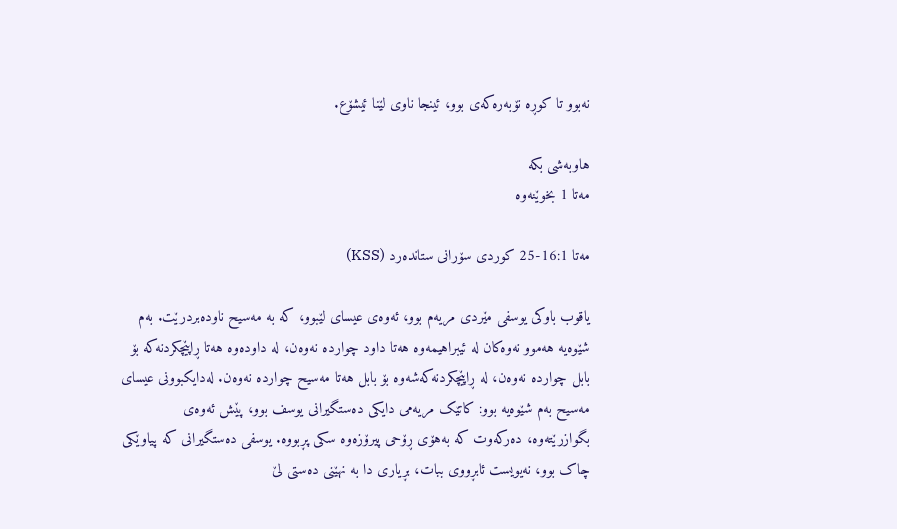نه‌بوو تا كوڕه‌ نۆبه‌ره‌كه‌ی بوو، ئینجا ناوی لێنا ئیشۆع.

هاوبەشی بکە
مەتا 1 بخوێنەوە

مەتا 16:1-25 كوردی سۆرانی ستانده‌رد (KSS)

یاقوب باوکی یوسفی مێردی مریەم بوو، ئەوەی عیسای لێبوو، کە بە مەسیح ناودەبردرێت. بەم شێوەیە هەموو نەوەکان لە ئیبراهیمەوە هەتا داود چواردە نەوەن، لە داودەوە هەتا ڕاپێچکردنەکە بۆ بابل چواردە نەوەن، لە ڕاپێچکردنەکەشەوە بۆ بابل هەتا مەسیح چواردە نەوەن. لەدایکبوونی عیسای مەسیح بەم شێوەیە بوو: کاتێک مریەمی دایکی دەستگیرانی یوسف بوو، پێش ئەوەی بگوازرێتەوە، دەرکەوت کە بەهۆی ڕۆحی پیرۆزەوە سکی پڕبووە. یوسفی دەستگیرانی کە پیاوێکی چاک بوو، نەیویست ئابڕووی ببات، بڕیاری دا بە نهێنی دەستی لێ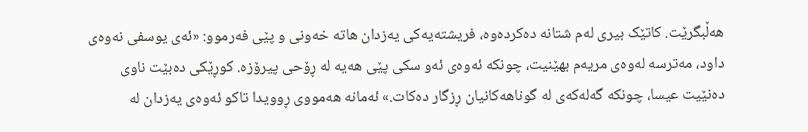هەڵبگرێت. کاتێک بیری لەم شتانە دەکردەوە، فریشتەیەکی یەزدان هاتە خەونی و پێی فەرموو: «ئەی یوسفی نەوەی داود، مەترسە لەوەی مریەم بهێنیت، چونکە ئەوەی ئەو سکی پێی هەیە لە ڕۆحی پیرۆزە. کوڕێکی دەبێت ناوی دەنێیت عیسا، چونکە گەلەکەی لە گوناهەکانیان ڕزگار دەکات.» ئەمانە هەمووی ڕوویدا تاکو ئەوەی یەزدان لە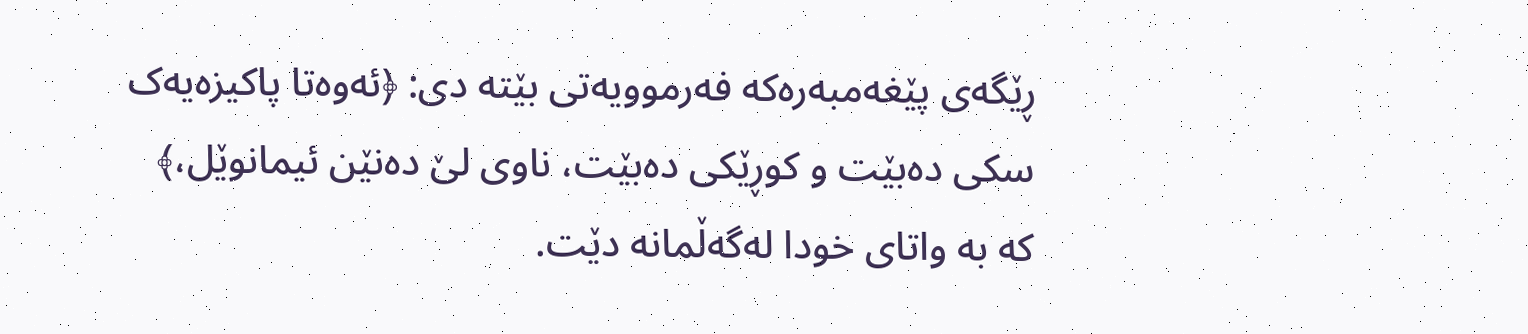ڕێگەی پێغەمبەرەکە فەرموویەتی بێتە دی: ﴿ئەوەتا پاکیزەیەک سکی دەبێت و کوڕێکی دەبێت، ناوی لێ دەنێن ئیمانوێل،﴾ کە بە واتای خودا لەگەڵمانە دێت.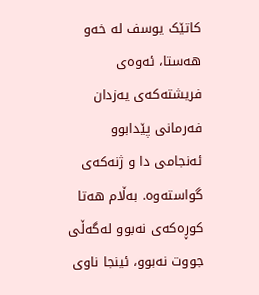کاتێک یوسف لە خەو هەستا، ئەوەی فریشتەکەی یەزدان فەرمانی پێدابوو ئەنجامی دا و ژنەکەی گواستەوە. بەڵام هەتا کوڕەکەی نەبوو لەگەڵی جووت نەبوو، ئینجا ناوی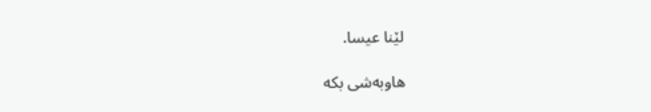لێنا عیسا.

هاوبەشی بکە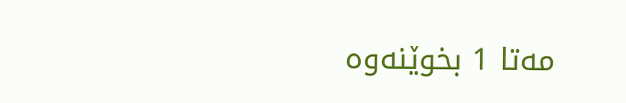مەتا 1 بخوێنەوە